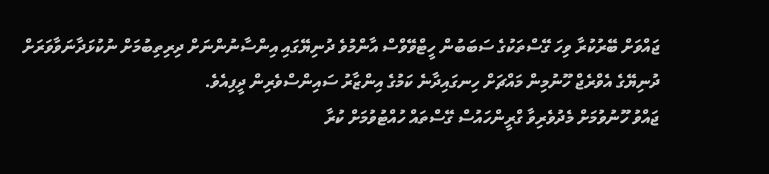ޖައްވަށް ބޭރުކުރާ ވިހަ ގޭސްތަކުގެ ސަބަބުން ހީޓްވޭވްސް އާންމުވެ ދުނިޔޭގައި އިންސާނުންނަށް ދިރިތިބުމަށް ނުކުޅަދާނަވާވަރަށް ދުނިޔޭގެ އެވްރެޖް ހޫނުމިން މައްޗަށް ހިނގައިދާނެ ކަމުގެ އިންޒާރު ސައިންސްވެރިން ދީފިއެވެ.
ޖައްވު ހޫނުވުމަށް މެދުވެރިވާ ގްރީންހައުސް ގޭސްތައް ހުއްޓުވުމަށް ކުރާ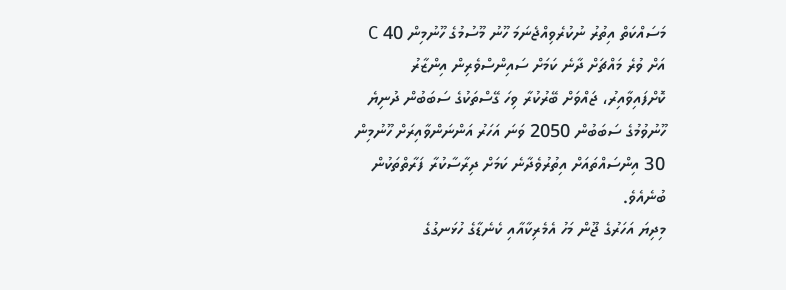މަސައްކަތް އިތުރު ނުކުރެވިއްޖެނަމަ ހޫނު މޫސުމުގެ ހޫނުމިން 40 C އަށް ވުރެ މައްޗަށް ދާނެ ކަމަށް ސައިންސްވެރިން އިންޒާރު ކޮށްފައިވާއިރު، ޖައްވަށް ބޭރުކުރާ ވިހަ ގޭސްތަކުގެ ސަބަބުން ދުނިޔެ ހޫނުވުމުގެ ސަބަބުން 2050 ވަނަ އަހަރު އަންނަންވާއިރަށް ހޫނުމިން 30 އިންސައްތައަށް އިތުރުވެދާނެ ކަމަށް ދިރާސާކުރާ ފަރާތްތަކުން ބުނެއެވެ.
މިދިޔަ އަހަރުގެ ޖޫން މަހު އެމެރިކާއާއި ކެނެޑާގެ ހުޅަނގުގެ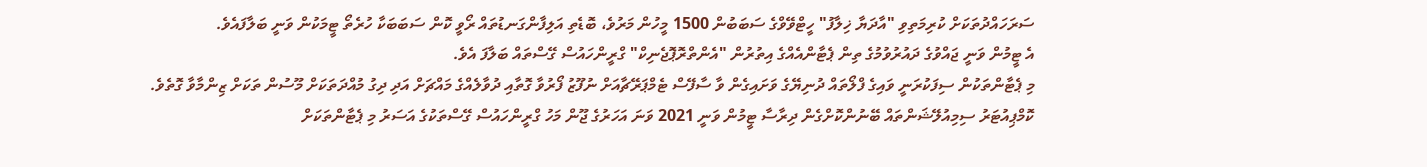ސަރަހައްދުތަކަށް ކުރިމަތިވި "އާދަޔާ ޚިލާފު" ހީޓްވޭވްގެ ސަބަބުން 1500 މީހުން މަރުވެ، ބޮޑެތި އަލިފާންގަނޑުތައް ރޯވީ ކޮން ސަބަބަކާ ހުރެތޯ ޓީމަކުން ވަނީ ބަލާފައެވެ.
އެ ޓީމުން ވަނީ ޖައްވުގެ ދައުރުވުމުގެ ތިން ޕެޓާންއެއްގެ އިތުރުން "އެންތްރޮޕޮޖެނިކް" ގްރީންހައުސް ގޭސްތައް ބަލާފަ އެވެ.
މި ޕެޓާންތަކުން ސިފަކުރަނީ ވައިގެ ފްލޯތައް ދުނިޔޭގެ ވަށައިގެން ވާ ސާފޭސް ޓެމްޕަރޭޗާއަށް ނުފޫޒު ފޯރުވާ ގޮތާއި ދުވާލެއްގެ މައްޗަށް އަދި ދިގު މުއްދަތަކަށް މޫސުން ތަކަށް ޒިންމާވާ ގޮތެވެ.
ކޮމްޕިއުޓަރު ސިމިއުލޭޝަންތައް ބޭނުންކޮށްގެން ދިރާސާ ޓީމުން ވަނީ 2021 ވަނަ އަހަރުގެ ޖޫން މަހު ގްރީންހައުސް ގޭސްތަކުގެ އަސަރު މި ޕެޓާންތަކަށް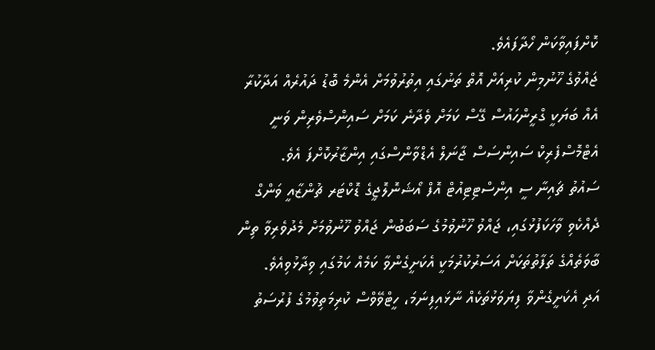ކޮށްފައިވާކަން ހޯދާފައެވެ.
ޖައްވުގެ ހޫނުމިން ކުރިއަށް އޮތް ތަނުގައި އިތުރުވުމަށް އެންމެ ބޮޑު ދައުރެއް އަދާކުރާ އެއް ބަޔަކީ ގްރީންހައުސް ގޭސް ކަމަށް ވެދާނެ ކަމަށް ސައިންސްވެރިން ވަނީ އެޓްމޮސްފެރިކް ސައިންސަސް ޖާނަލް އެޑްވާންސްގައި އިންޒާރުކޮށްފަ އެވެ.
ސައުތު ޗައިނާ ސީ އިންސްޓިޓިއުޓް އޮފް އޯޝަނޮލޮޖީގެ ޑޮކްޓަރ ޗުންޒާއީ ވަންގް ދެއްކެވި ވާހަކަފުޅުގައި، ޖައްވު ހޫނުވުމުގެ ސަބަބުން ޖައްވު ހޫނުވުމަށް މެދުވެރިވާ ތިން ބާވަތެއްގެ ތަފާތުތަކަށް އަސަރުކުރުމަކީ އެކަށީގެންވާ ކަމެއް ކަމުގައި ވިދާޅުވިއެވެ.
އަދި އެކަށީގެންވާ ފިޔަވަޅުތަކެއް ނާޅައިފިނަމަ، ހީޓްވޭވްސް ކުރިމަތިވުމުގެ ފުރުސަތު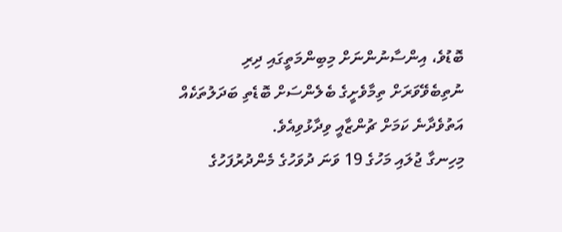ބޮޑުވެ، އިންސާނުންނަށް މިބިންމަތީގައި ދިރި ނުތިބެވޭވަރަށް ތިމާވެށީގެ ބެލެންސަށް ބޮޑެތި ބަދަލުތަކެއް އަތުވެދާނެ ކަމަށް ޗުންޒާއީ ވިދާޅުވިއެވެ.
މިހިނގާ ޖުލައި މަހުގެ 19 ވަނަ ދުވަހުގެ މެންދުރުފަހުގެ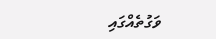ވަގުތެއްގައި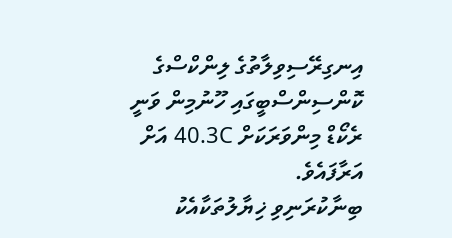އިނގިރޭސިވިލާތުގެ ލިންކްސްގެ ކޮންސިންސްބީގައި ހޫނުމިން ވަނީ ރެކޯޑް މިންވަރަކަށް 40.3C އަށް އަރާފައެވެ.
ބިނާކުރަނިވި ޚިޔާލުތަކާއެކު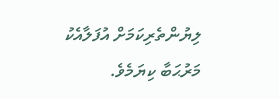ލިޔުންތެރިކަމަށް އުފަލާއެކު މަރުޙަބާ ކިޔަމެވެ.